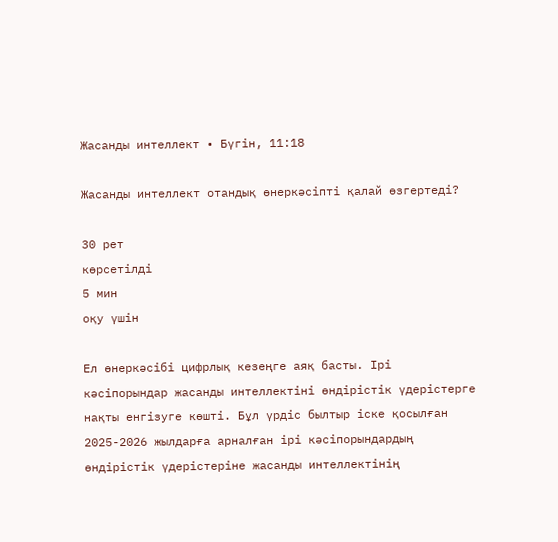Жасанды интеллект • Бүгін, 11:18

Жасанды интеллект отандық өнеркәсіпті қалай өзгертеді?

30 рет
көрсетілді
5 мин
оқу үшін

Ел өнеркәсібі цифрлық кезеңге аяқ басты. Ірі кәсіпорындар жасанды интеллектіні өндірістік үдерістерге нақты енгізуге көшті. Бұл үрдіс былтыр іске қосылған 2025-2026 жылдарға арналған ірі кәсіпорындардың өндірістік үдерістеріне жасанды интеллектінің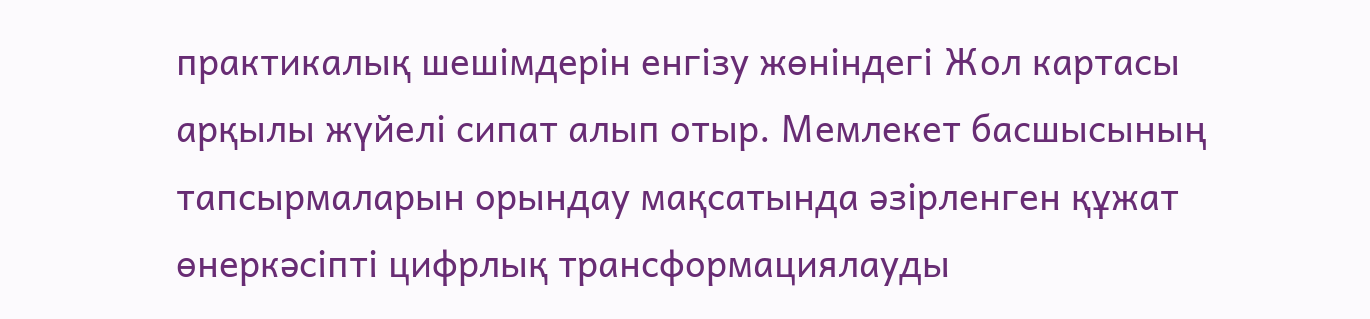практикалық шешімдерін енгізу жөніндегі Жол картасы арқылы жүйелі сипат алып отыр. Мемлекет басшысының тапсырмаларын орындау мақсатында әзірленген құжат өнеркәсіпті цифрлық трансформациялауды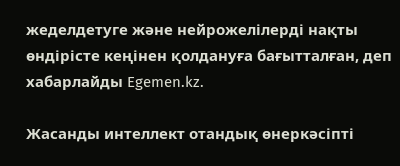жеделдетуге және нейрожелілерді нақты өндірісте кеңінен қолдануға бағытталған, деп хабарлайды Egemen.kz.

Жасанды интеллект отандық өнеркәсіпті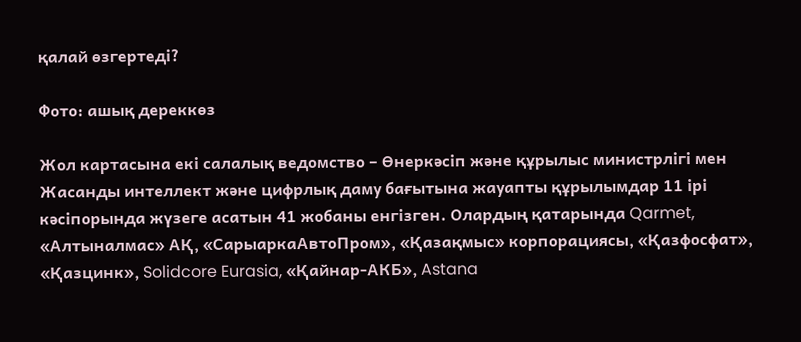қалай өзгертеді?

Фото: ашық дереккөз

Жол картасына екі салалық ведомство – Өнеркәсіп және құрылыс министрлігі мен Жасанды интеллект және цифрлық даму бағытына жауапты құрылымдар 11 ірі кәсіпорында жүзеге асатын 41 жобаны енгізген. Олардың қатарында Qarmet, «Алтыналмас» АҚ, «СарыаркаАвтоПром», «Қазақмыс» корпорациясы, «Қазфосфат», «Қазцинк», Solidcore Eurasia, «Қайнар-АКБ», Astana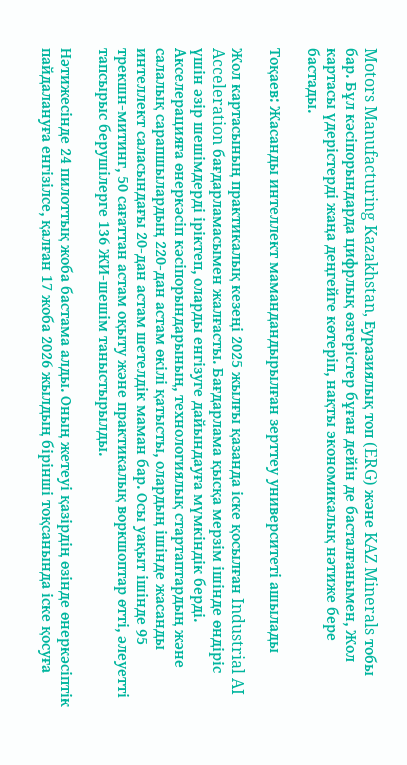Motors Manufacturing Kazakhstan, Еуразиялық топ (ERG) және KAZ Minerals тобы бар. Бұл кәсіпорындарда цифрлық өзгерістер бұған дейін де басталғанымен, Жол картасы үдерістерді жаңа деңгейге көтеріп, нақты экономикалық нәтиже бере бастады.

Тоқаев: Жасанды интеллект мамандандырылған зерттеу университеті ашылады

Жол картасының практикалық кезеңі 2025 жылғы қазанда іске қосылған Industrial AI Acceleration бағдарламасымен жалғасты. Бағдарлама қысқа мерзім ішінде өндіріс үшін әзір шешімдерді іріктеп, оларды енгізуге дайындауға мүмкіндік берді. Акселерацияға өнеркәсіп кәсіпорындарының, технологиялық стартаптардың және салалық сарапшылардың 220-дан астам өкілі қатысты, олардың ішінде жасанды интеллект саласындағы 20-дан астам шетелдік маман бар. Осы уақыт ішінде 95 трекшн-митинг, 50 сағаттан астам оқыту және практикалық воркшоптар өтті, әлеуетті тапсырыс берушілерге 136 ЖИ-шешім таныстырылды.

Нәтижесінде 24 пилоттық жоба бастама алды. Оның жетеуі қазірдің өзінде өнеркәсіптік пайдалануға енгізілсе, қалған 17 жоба 2026 жылдың бірінші тоқсанында іске қосуға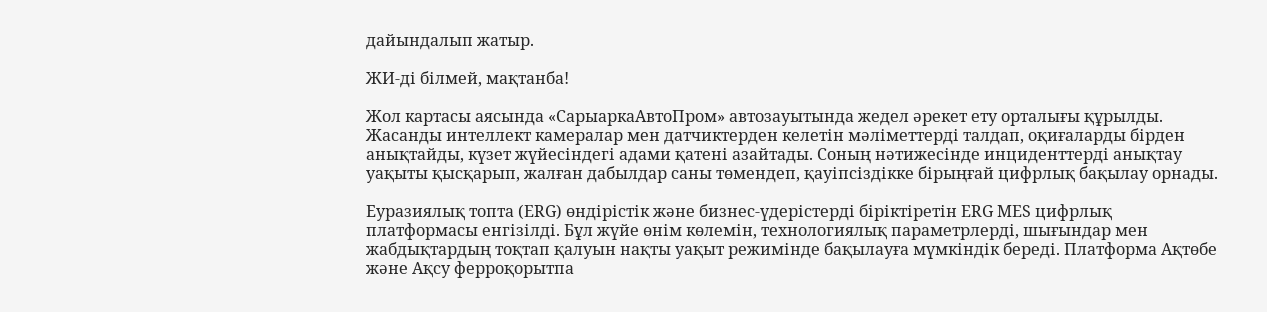дайындалып жатыр.

ЖИ-ді білмей, мақтанба!

Жол картасы аясында «СарыаркаАвтоПром» автозауытында жедел әрекет ету орталығы құрылды. Жасанды интеллект камералар мен датчиктерден келетін мәліметтерді талдап, оқиғаларды бірден анықтайды, күзет жүйесіндегі адами қатені азайтады. Соның нәтижесінде инциденттерді анықтау уақыты қысқарып, жалған дабылдар саны төмендеп, қауіпсіздікке бірыңғай цифрлық бақылау орнады.

Еуразиялық топта (ERG) өндірістік және бизнес-үдерістерді біріктіретін ERG MES цифрлық платформасы енгізілді. Бұл жүйе өнім көлемін, технологиялық параметрлерді, шығындар мен жабдықтардың тоқтап қалуын нақты уақыт режимінде бақылауға мүмкіндік береді. Платформа Ақтөбе және Ақсу ферроқорытпа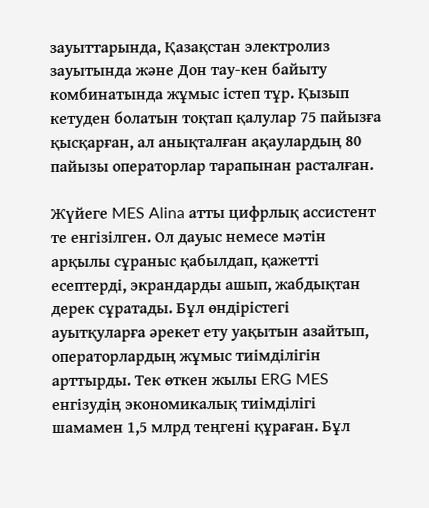зауыттарында, Қазақстан электролиз зауытында және Дон тау-кен байыту комбинатында жұмыс істеп тұр. Қызып кетуден болатын тоқтап қалулар 75 пайызға қысқарған, ал анықталған ақаулардың 80 пайызы операторлар тарапынан расталған.

Жүйеге MES Alina атты цифрлық ассистент те енгізілген. Ол дауыс немесе мәтін арқылы сұраныс қабылдап, қажетті есептерді, экрандарды ашып, жабдықтан дерек сұратады. Бұл өндірістегі ауытқуларға әрекет ету уақытын азайтып, операторлардың жұмыс тиімділігін арттырды. Тек өткен жылы ERG MES енгізудің экономикалық тиімділігі шамамен 1,5 млрд теңгені құраған. Бұл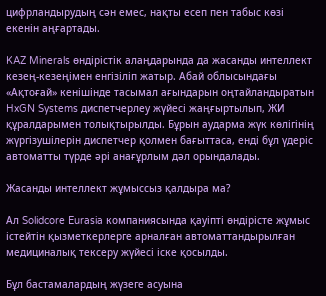цифрландырудың сән емес, нақты есеп пен табыс көзі екенін аңғартады.

KAZ Minerals өндірістік алаңдарында да жасанды интеллект кезең-кезеңімен енгізіліп жатыр. Абай облысындағы «Ақтоғай» кенішінде тасымал ағындарын оңтайландыратын HxGN Systems диспетчерлеу жүйесі жаңғыртылып, ЖИ құралдарымен толықтырылды. Бұрын аударма жүк көлігінің жүргізушілерін диспетчер қолмен бағыттаса, енді бұл үдеріс автоматты түрде әрі анағұрлым дәл орындалады.

Жасанды интеллект жұмыссыз қалдыра ма?

Ал Solidcore Eurasia компаниясында қауіпті өндірісте жұмыс істейтін қызметкерлерге арналған автоматтандырылған медициналық тексеру жүйесі іске қосылды.

Бұл бастамалардың жүзеге асуына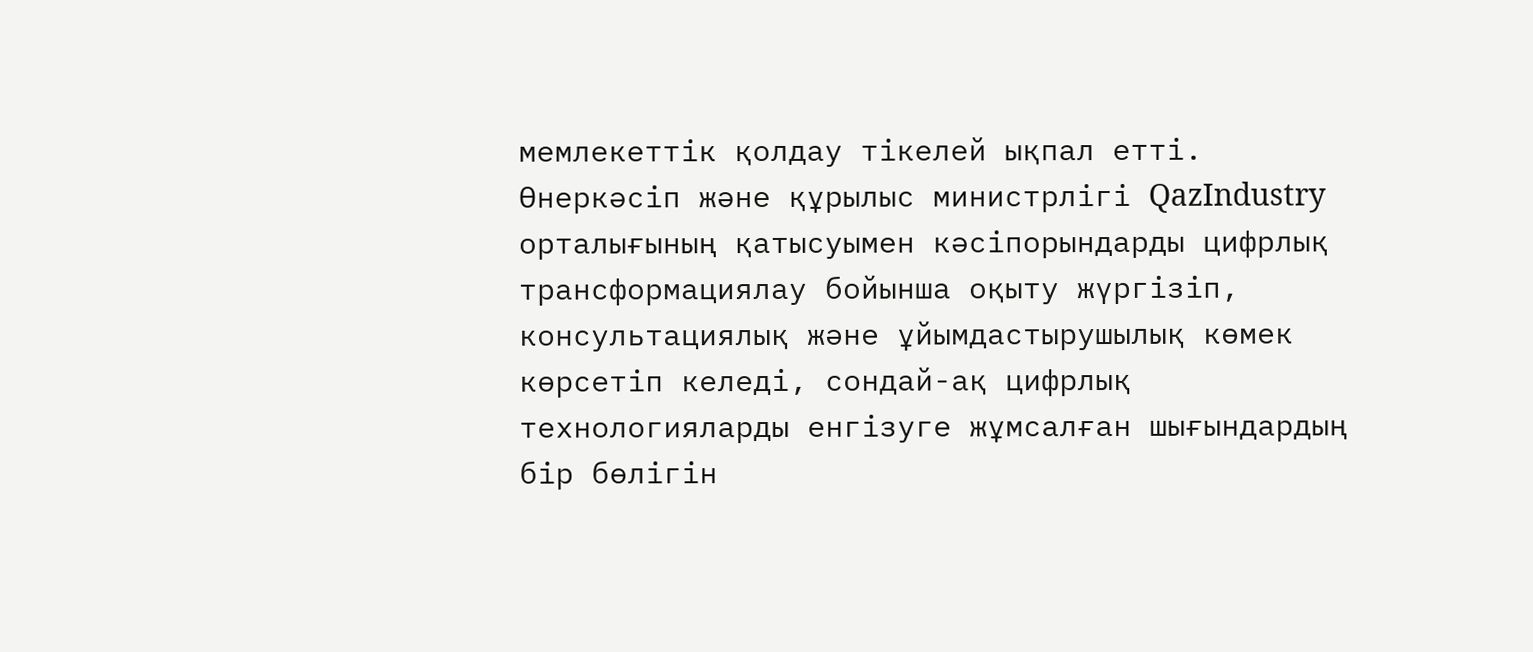мемлекеттік қолдау тікелей ықпал етті. Өнеркәсіп және құрылыс министрлігі QazIndustry орталығының қатысуымен кәсіпорындарды цифрлық трансформациялау бойынша оқыту жүргізіп, консультациялық және ұйымдастырушылық көмек көрсетіп келеді, сондай-ақ цифрлық технологияларды енгізуге жұмсалған шығындардың бір бөлігін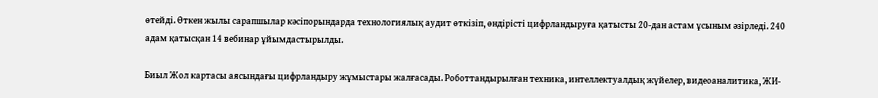өтейді. Өткен жылы сарапшылар кәсіпорындарда технологиялық аудит өткізіп, өндірісті цифрландыруға қатысты 20-дан астам ұсыным әзірледі. 240 адам қатысқан 14 вебинар ұйымдастырылды.

Биыл Жол картасы аясындағы цифрландыру жұмыстары жалғасады. Роботтандырылған техника, интеллектуалдық жүйелер, видеоаналитика, ЖИ-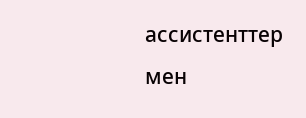ассистенттер мен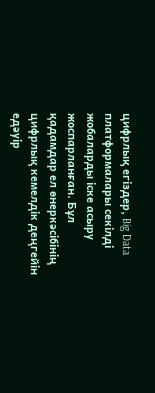цифрлық егіздер, Big Data платформалары секілді жобаларды іске асыру жоспарланған. Бұл қадамдар ел өнеркәсібінің цифрлық кемелдік деңгейін едәуір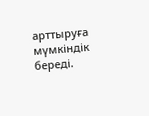арттыруға мүмкіндік береді.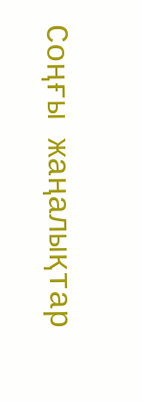Соңғы жаңалықтар